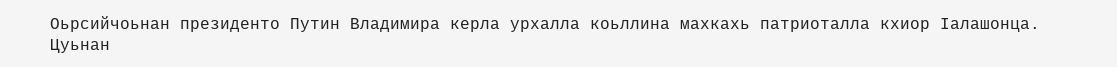Оьрсийчоьнан президенто Путин Владимира керла урхалла коьллина махкахь патриоталла кхиор Iалашонца. Цуьнан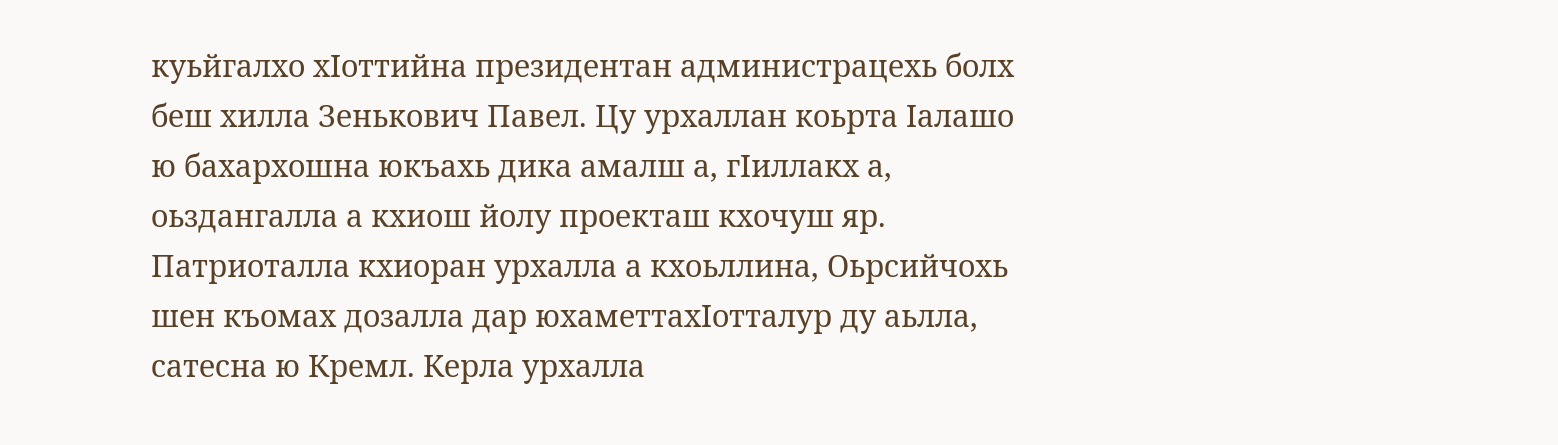куьйгалхо хIоттийна президентан администрацехь болх беш хилла Зенькович Павел. Цу урхаллан коьрта Iалашо ю бахархошна юкъахь дика амалш а, гIиллакх а, оьздангалла а кхиош йолу проекташ кхочуш яр.
Патриоталла кхиоран урхалла а кхоьллина, Оьрсийчохь шен къомах дозалла дар юхаметтахIотталур ду аьлла, сатесна ю Кремл. Керла урхалла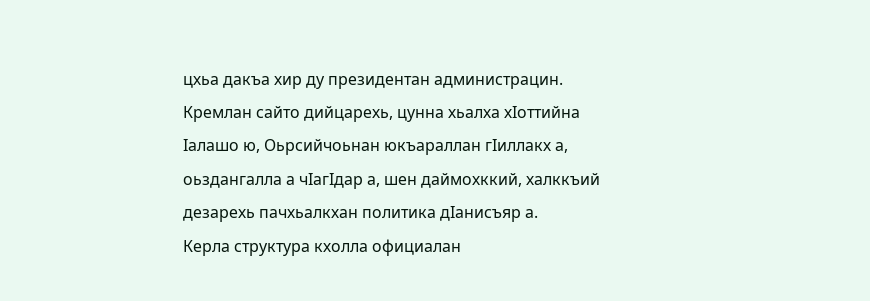цхьа дакъа хир ду президентан администрацин. Кремлан сайто дийцарехь, цунна хьалха хIоттийна Iалашо ю, Оьрсийчоьнан юкъараллан гIиллакх а, оьздангалла а чIагIдар а, шен даймохккий, халккъий дезарехь пачхьалкхан политика дIанисъяр а.
Керла структура кхолла официалан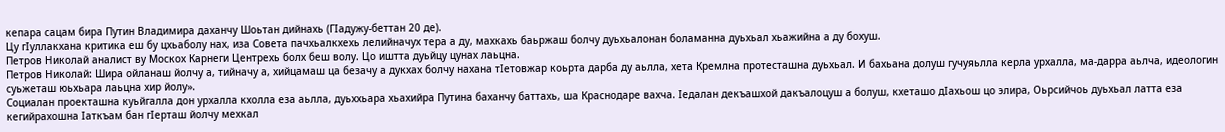кепара сацам бира Путин Владимира даханчу Шоьтан дийнахь (ГIадужу-беттан 20 де).
Цу гIуллакхана критика еш бу цхьаболу нах, иза Совета пачхьалкхехь лелийначух тера а ду, махкахь баьржаш болчу дуьхьалонан боламанна дуьхьал хьажийна а ду бохуш.
Петров Николай аналист ву Москох Карнеги Центрехь болх беш волу. Цо иштта дуьйцу цунах лаьцна.
Петров Николай: Шира ойланаш йолчу а, тийначу а, хийцамаш ца безачу а дукхах болчу нахана тIетовжар коьрта дарба ду аьлла, хета Кремлна протесташна дуьхьал. И бахьана долуш гучуяьлла керла урхалла, ма-дарра аьлча, идеологин суьжеташ юьхьара лаьцна хир йолу».
Социалан проекташна куьйгалла дон урхалла кхолла еза аьлла, дуьххьара хьахийра Путина баханчу баттахь, ша Краснодаре вахча. Iедалан декъашхой дакъалоцуш а болуш, кхеташо дIахьош цо элира, Оьрсийчоь дуьхьал латта еза кегийрахошна Iаткъам бан гIерташ йолчу мехкал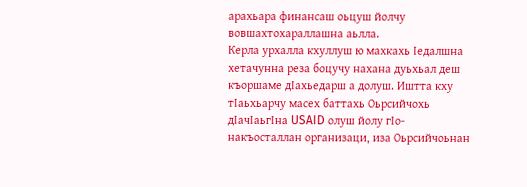арахьара финансаш оьцуш йолчу вовшахтохараллашна аьлла.
Керла урхалла кхуллуш ю махкахь Iедалшна хетачунна реза боцучу нахана дуьхьал деш къоршаме дIахьедарш а долуш. Иштта кху тIаьхьарчу масех баттахь Оьрсийчохь дIачIаьгIна USAID олуш йолу гIо-накъосталлан организаци, иза Оьрсийчоьнан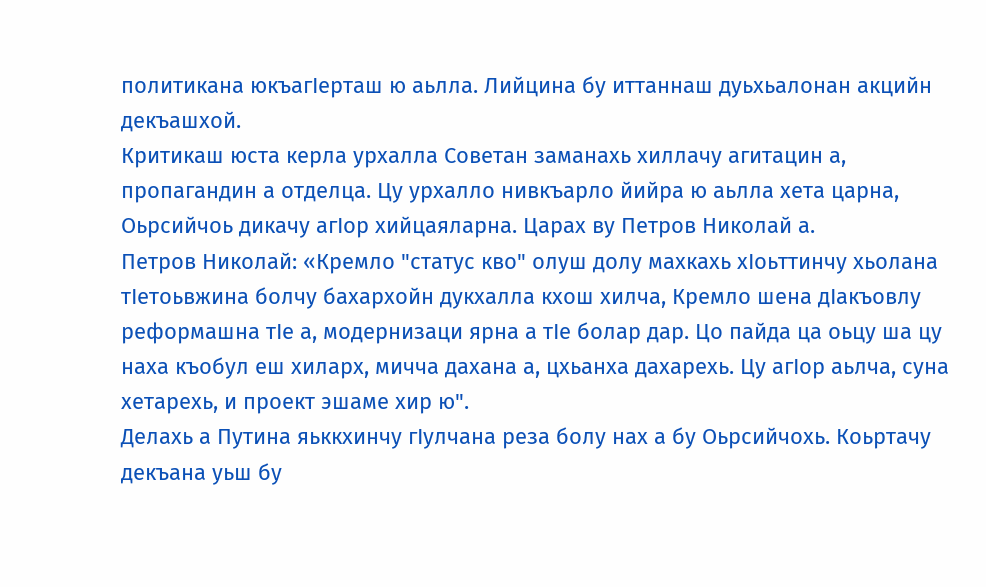политикана юкъагIерташ ю аьлла. Лийцина бу иттаннаш дуьхьалонан акцийн декъашхой.
Критикаш юста керла урхалла Советан заманахь хиллачу агитацин а, пропагандин а отделца. Цу урхалло нивкъарло йийра ю аьлла хета царна, Оьрсийчоь дикачу агIор хийцаяларна. Царах ву Петров Николай а.
Петров Николай: «Кремло "статус кво" олуш долу махкахь хIоьттинчу хьолана тIетоьвжина болчу бахархойн дукхалла кхош хилча, Кремло шена дIакъовлу реформашна тIе а, модернизаци ярна а тIе болар дар. Цо пайда ца оьцу ша цу наха къобул еш хиларх, мичча дахана а, цхьанха дахарехь. Цу агIор аьлча, суна хетарехь, и проект эшаме хир ю".
Делахь а Путина яьккхинчу гIулчана реза болу нах а бу Оьрсийчохь. Коьртачу декъана уьш бу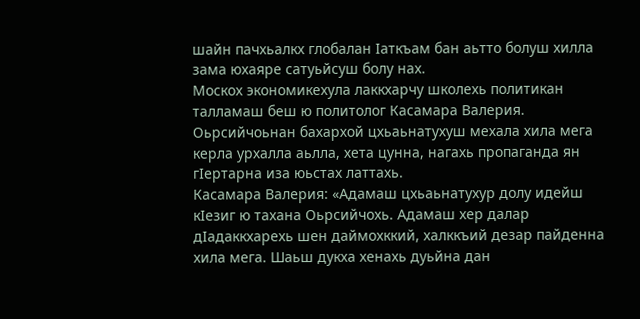шайн пачхьалкх глобалан Iаткъам бан аьтто болуш хилла зама юхаяре сатуьйсуш болу нах.
Москох экономикехула лаккхарчу школехь политикан талламаш беш ю политолог Касамара Валерия. Оьрсийчоьнан бахархой цхьаьнатухуш мехала хила мега керла урхалла аьлла, хета цунна, нагахь пропаганда ян гIертарна иза юьстах латтахь.
Касамара Валерия: «Адамаш цхьаьнатухур долу идейш кIезиг ю тахана Оьрсийчохь. Адамаш хер далар дIадаккхарехь шен даймохккий, халккъий дезар пайденна хила мега. Шаьш дукха хенахь дуьйна дан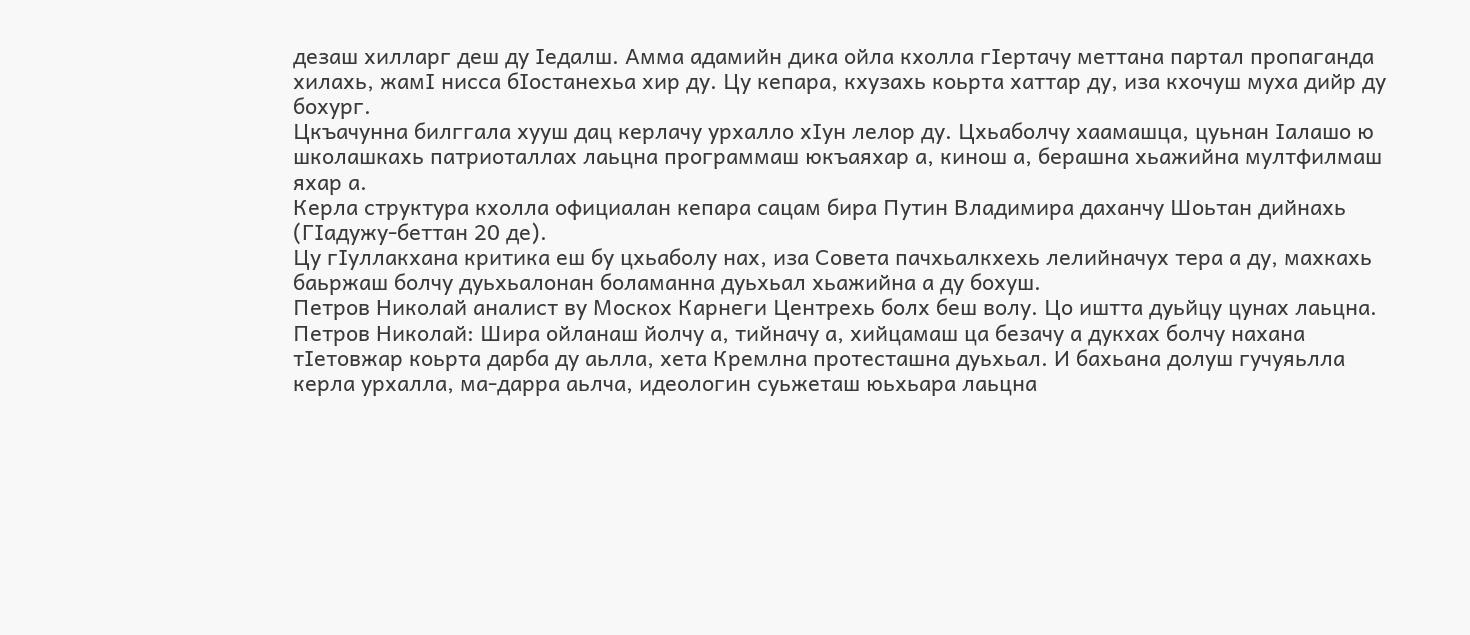дезаш хилларг деш ду Iедалш. Амма адамийн дика ойла кхолла гIертачу меттана партал пропаганда хилахь, жамI нисса бIостанехьа хир ду. Цу кепара, кхузахь коьрта хаттар ду, иза кхочуш муха дийр ду бохург.
Цкъачунна билггала хууш дац керлачу урхалло хIун лелор ду. Цхьаболчу хаамашца, цуьнан Iалашо ю школашкахь патриоталлах лаьцна программаш юкъаяхар а, кинош а, берашна хьажийна мултфилмаш яхар а.
Керла структура кхолла официалан кепара сацам бира Путин Владимира даханчу Шоьтан дийнахь (ГIадужу-беттан 20 де).
Цу гIуллакхана критика еш бу цхьаболу нах, иза Совета пачхьалкхехь лелийначух тера а ду, махкахь баьржаш болчу дуьхьалонан боламанна дуьхьал хьажийна а ду бохуш.
Петров Николай аналист ву Москох Карнеги Центрехь болх беш волу. Цо иштта дуьйцу цунах лаьцна.
Петров Николай: Шира ойланаш йолчу а, тийначу а, хийцамаш ца безачу а дукхах болчу нахана тIетовжар коьрта дарба ду аьлла, хета Кремлна протесташна дуьхьал. И бахьана долуш гучуяьлла керла урхалла, ма-дарра аьлча, идеологин суьжеташ юьхьара лаьцна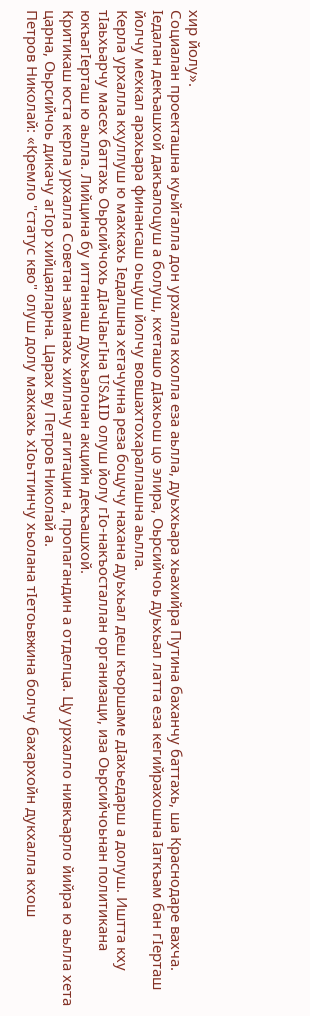хир йолу».
Социалан проекташна куьйгалла дон урхалла кхолла еза аьлла, дуьххьара хьахийра Путина баханчу баттахь, ша Краснодаре вахча. Iедалан декъашхой дакъалоцуш а болуш, кхеташо дIахьош цо элира, Оьрсийчоь дуьхьал латта еза кегийрахошна Iаткъам бан гIерташ йолчу мехкал арахьара финансаш оьцуш йолчу вовшахтохараллашна аьлла.
Керла урхалла кхуллуш ю махкахь Iедалшна хетачунна реза боцучу нахана дуьхьал деш къоршаме дIахьедарш а долуш. Иштта кху тIаьхьарчу масех баттахь Оьрсийчохь дIачIаьгIна USAID олуш йолу гIо-накъосталлан организаци, иза Оьрсийчоьнан политикана юкъагIерташ ю аьлла. Лийцина бу иттаннаш дуьхьалонан акцийн декъашхой.
Критикаш юста керла урхалла Советан заманахь хиллачу агитацин а, пропагандин а отделца. Цу урхалло нивкъарло йийра ю аьлла хета царна, Оьрсийчоь дикачу агIор хийцаяларна. Царах ву Петров Николай а.
Петров Николай: «Кремло "статус кво" олуш долу махкахь хIоьттинчу хьолана тIетоьвжина болчу бахархойн дукхалла кхош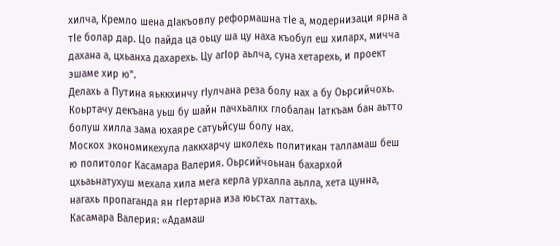хилча, Кремло шена дIакъовлу реформашна тIе а, модернизаци ярна а тIе болар дар. Цо пайда ца оьцу ша цу наха къобул еш хиларх, мичча дахана а, цхьанха дахарехь. Цу агIор аьлча, суна хетарехь, и проект эшаме хир ю".
Делахь а Путина яьккхинчу гIулчана реза болу нах а бу Оьрсийчохь. Коьртачу декъана уьш бу шайн пачхьалкх глобалан Iаткъам бан аьтто болуш хилла зама юхаяре сатуьйсуш болу нах.
Москох экономикехула лаккхарчу школехь политикан талламаш беш ю политолог Касамара Валерия. Оьрсийчоьнан бахархой цхьаьнатухуш мехала хила мега керла урхалла аьлла, хета цунна, нагахь пропаганда ян гIертарна иза юьстах латтахь.
Касамара Валерия: «Адамаш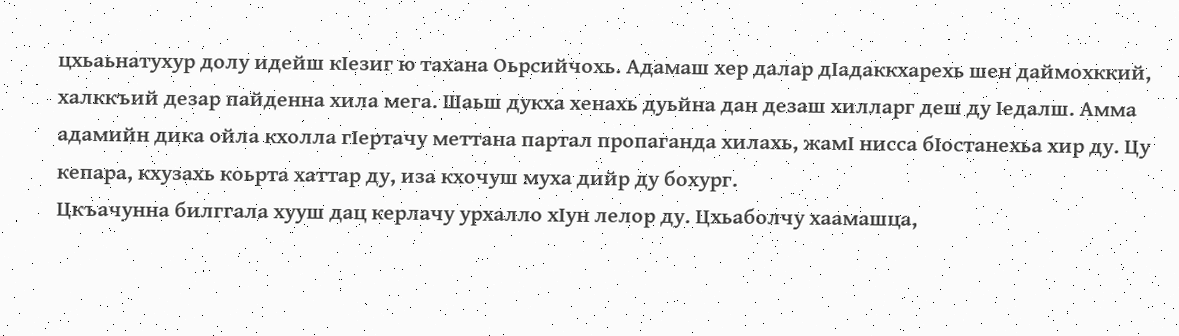цхьаьнатухур долу идейш кIезиг ю тахана Оьрсийчохь. Адамаш хер далар дIадаккхарехь шен даймохккий, халккъий дезар пайденна хила мега. Шаьш дукха хенахь дуьйна дан дезаш хилларг деш ду Iедалш. Амма адамийн дика ойла кхолла гIертачу меттана партал пропаганда хилахь, жамI нисса бIостанехьа хир ду. Цу кепара, кхузахь коьрта хаттар ду, иза кхочуш муха дийр ду бохург.
Цкъачунна билггала хууш дац керлачу урхалло хIун лелор ду. Цхьаболчу хаамашца,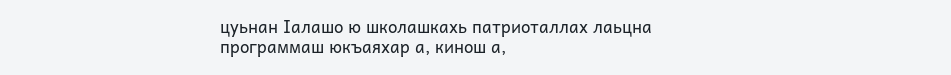цуьнан Iалашо ю школашкахь патриоталлах лаьцна программаш юкъаяхар а, кинош а,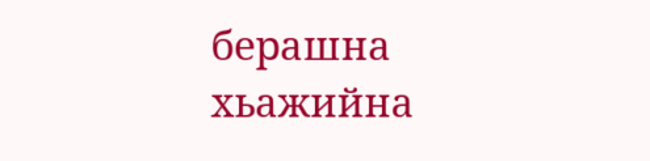берашна хьажийна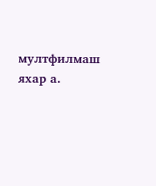мултфилмаш яхар а.